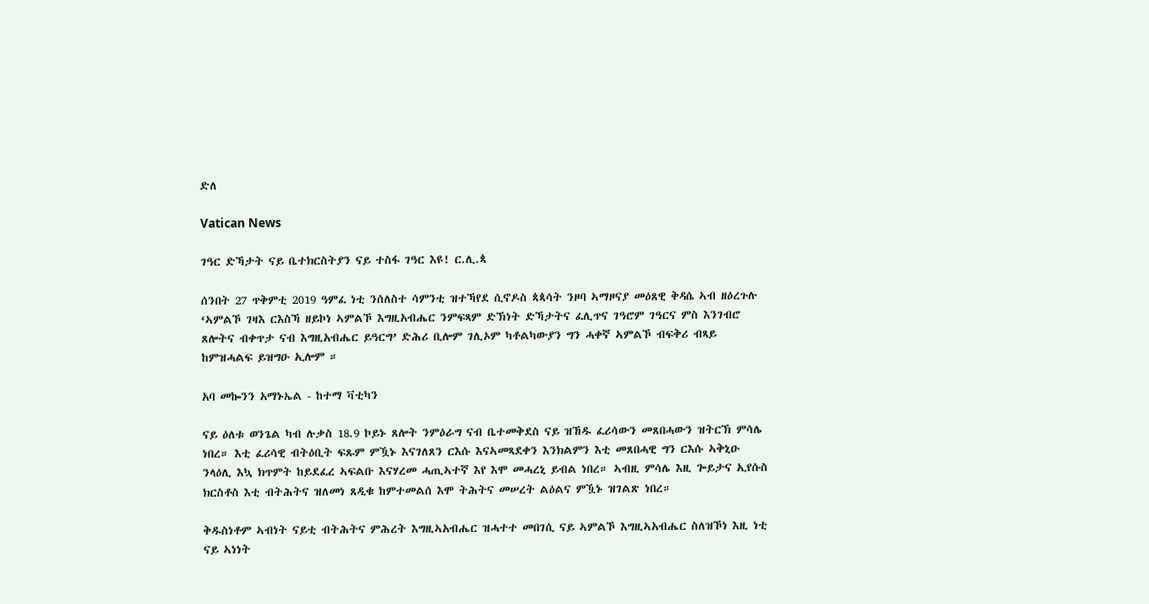ድለ

Vatican News

ገዓር ድኻታት ናይ ቤተክርስትያን ናይ ተስፋ ገዓር እዩ! ር.ሊ.ጳ

ሰንበት 27 ጥቅምቲ 2019 ዓምፈ ነቲ ንሰለስተ ሳምንቲ ዝተኻየደ ሲኖዶስ ጳጳሳት ንዞባ ኣማዞናያ መዕጸዊ ቅዳሴ ኣብ ዘዕረጉሉ ‘ኣምልኾ ገዛእ ርእስኻ ዘይኮነ ኣምልኾ እግዚአብሔር ንምፍጻም ድኽነት ድኻታትና ፈሊጥና ገዓሮም ገዓርና ምስ እንገብሮ ጸሎትና ብቀጥታ ናብ እግዚአብሔር ይዓርግ’ ድሕሪ ቢሎም ገሊኦም ካቶልካውያን ግን ሓቀኛ ኣምልኾ ብፍቅሪ ብጻይ ከምዝሓልፍ ይዝግዑ ኢሎም ።

አባ መኰንን አማኑኤል - ከተማ ቫቲካን

ናይ ዕለቱ ወንጌል ካብ ሉቃስ 18.9 ኮይኑ ጸሎት ንምዕራግ ናብ ቤተመቅደስ ናይ ዝኸዱ ፈሪሳውን መጸበሓውን ዝትርኽ ምሳሌ ነበረ። እቲ ፈሪሳዊ ብትዕቢት ፍጹም ምዃኑ እናገለጸን ርእሱ እናኣመጻደቀን እንክልምን እቲ መጸበሓዊ ግን ርእሱ ኣቅኒዑ ንላዕሊ እኳ ክጥምት ከይደፈረ ኣፍልቡ እናሃረመ ሓጢኣተኛ እየ እሞ መሓረኒ ይብል ነበረ። ኣብዚ ምሳሌ እዚ ጐይታና ኢየሱስ ክርስቶስ እቲ ብትሕትና ዝለመነ ጸዲቁ ከምተመልሰ እሞ ትሕትና መሠረት ልዕልና ምዃኑ ዝገልጽ ነበረ።

ቅዱስነቶም ኣብነት ናይቲ ብትሕትና ምሕረት እግዚኣአብሔር ዝሓተተ መበገሲ ናይ ኣምልኾ እግዚኣአብሔር ስለዝኾነ እዚ ነቲ ናይ ኣነነት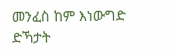መንፈስ ከም እነውግድ ድኻታት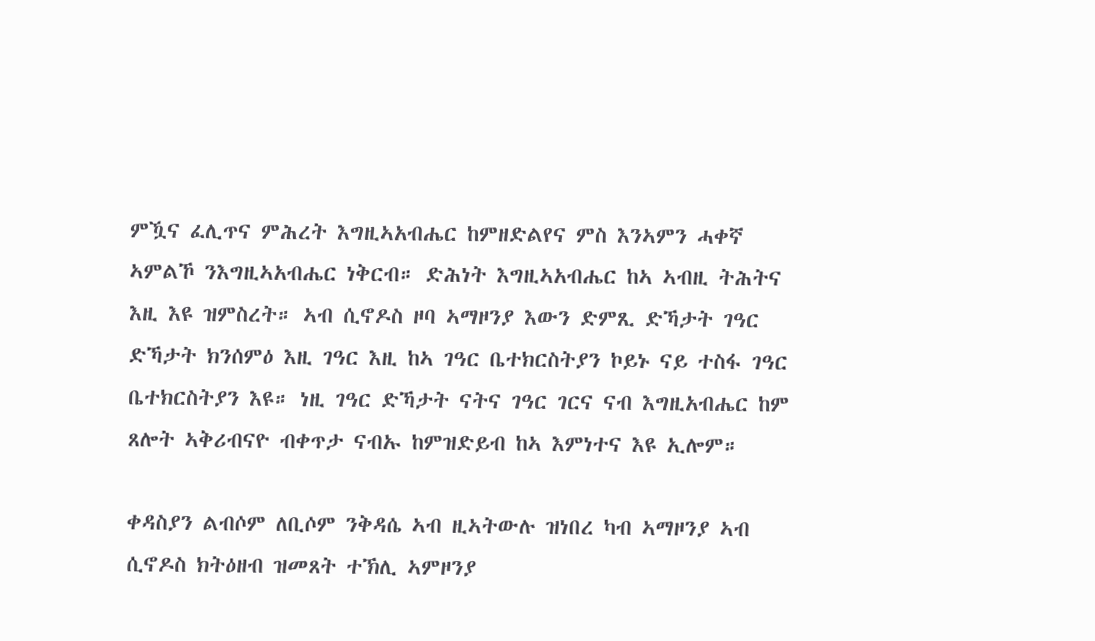ምዃና ፈሊጥና ምሕረት እግዚኣአብሔር ከምዘድልየና ምስ እንኣምን ሓቀኛ ኣምልኾ ንእግዚኣአብሔር ነቅርብ። ድሕነት እግዚኣአብሔር ከኣ ኣብዚ ትሕትና እዚ እዩ ዝምስረት። ኣብ ሲኖዶስ ዞባ ኣማዞንያ እውን ድምጺ ድኻታት ገዓር ድኻታት ክንሰምዕ እዚ ገዓር እዚ ከኣ ገዓር ቤተክርስትያን ኮይኑ ናይ ተስፋ ገዓር ቤተክርስትያን እዩ። ነዚ ገዓር ድኻታት ናትና ገዓር ገርና ናብ እግዚአብሔር ከም ጸሎት ኣቅሪብናዮ ብቀጥታ ናብኡ ከምዝድይብ ከኣ እምነተና እዩ ኢሎም።

ቀዳስያን ልብሶም ለቢሶም ንቅዳሴ ኣብ ዚኣትውሉ ዝነበረ ካብ ኣማዞንያ ኣብ ሲኖዶስ ክትዕዘብ ዝመጸት ተኽሊ ኣምዞንያ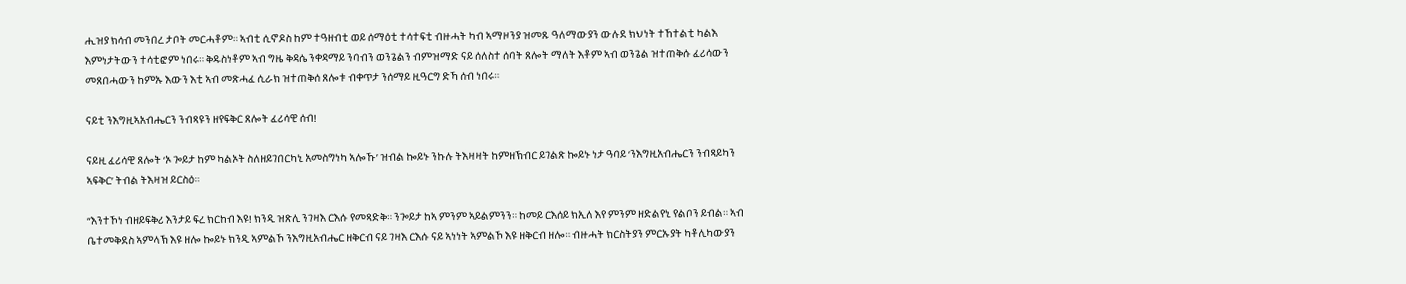ሒዝያ ክሳብ መንበረ ታቦት መርሓቶም። ኣብቲ ሲኖዶስ ከም ተዓዘብቲ ወይ ሰማዕቲ ተሳተፍቲ ብዙሓት ካብ ኣማዞንያ ዝመጹ ዓለማውያን ውሉደ ክህነት ተኸተልቲ ካልእ እምነታትውን ተሳቲፎም ነበሩ። ቅዱስነቶም ኣብ ግዜ ቅዳሴ ንቀዳማይ ንባብን ወንጌልን ብምዝማድ ናይ ሰለስተ ሰባት ጸሎት ማለት እቶም ኣብ ወንጌል ዝተጠቅሱ ፈሪሳውን መጸበሓውን ከምኡ እውን እቲ ኣብ መጽሓፈ ሲራክ ዝተጠቅሰ ጸሎቱ ብቀጥታ ንሰማይ ዚዓርግ ድኻ ሰብ ነበሩ።

ናይቲ ንእግዚኣአብሔርን ንብጻዩን ዘየፍቅር ጸሎት ፈሪሳዊ ሰብ!

ናይዚ ፈሪሳዊ ጸሎት ‘ኦ ጐይታ ከም ካልኦት ስለዘይገበርካኒ አመስግነካ ኣሎኹ’ ዝብል ኰይኑ ንኩሉ ትእዛዛት ከምዘኽብር ይገልጽ ኰይኑ ነታ ዓባይ ‘ንእግዚአብሔርን ንብጻይካን ኣፍቅር’ ትብል ትእዛዝ ይርስዕ።

“እንተኾነ ብዘይፍቅሪ እንታይ ፍረ ክርከብ እዩ! ክንዲ ዝጽሊ ንገዛእ ርእሱ የመጻድቅ። ንጐይታ ከኣ ምንም ኣይልምንን። ከመይ ርእሰይ ክኢለ እየ ምንም ዘድልየኒ የልቦን ይብል። ኣብ ቤተመቅደስ ኣምላኽ እዩ ዘሎ ኰይኑ ክንዲ ኣምልኾ ንእግዚአብሔር ዘቅርብ ናይ ገዛእ ርእሱ ናይ ኣነነት ኣምልኾ እዩ ዘቅርብ ዘሎ። ብዙሓት ክርስትያን ምርኡያት ካቶሊካውያን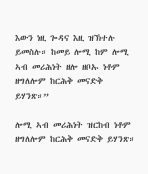እውን ነዚ ጐዳና እዚ ዝኽተሉ ይመስሉ። ከመይ ሎሚ ከም ሎሚ ኣብ መሪሕነት ዘሎ ዘቦኡ ነቶም ዘግለሎም ከርሕቅ መናድቅ ይሃንጽ።”

ሎሚ ኣብ መሪሕነት ዝርከብ ነቶም ዘግለሎም ከርሕቅ መናድቅ ይሃንጽ።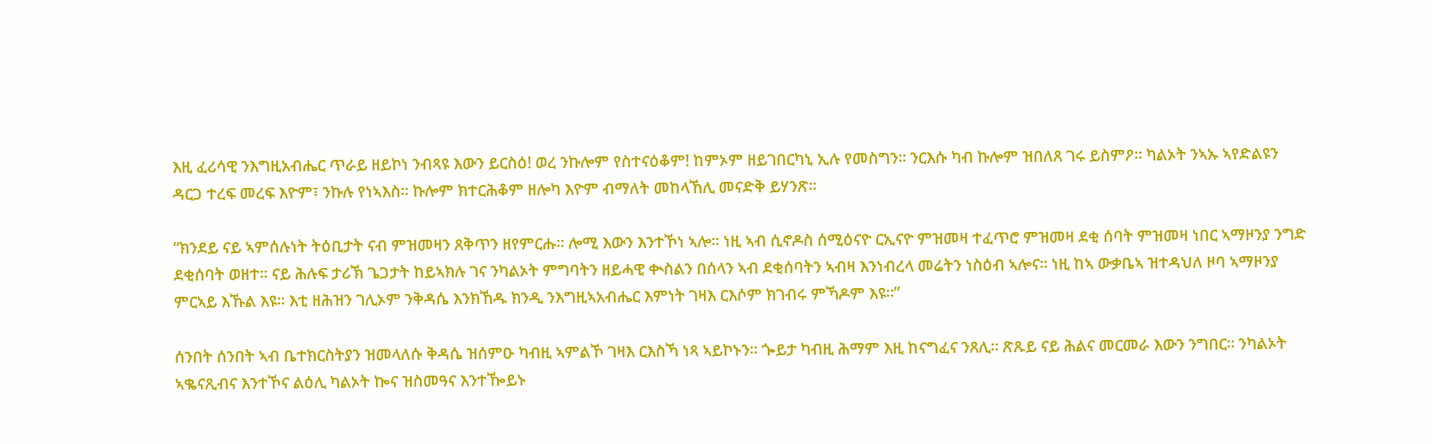እዚ ፈሪሳዊ ንእግዚአብሔር ጥራይ ዘይኮነ ንብጻዩ እውን ይርስዕ! ወረ ንኩሎም የስተናዕቆም! ከምኦም ዘይገበርካኒ ኢሉ የመስግን። ንርእሱ ካብ ኩሎም ዝበለጸ ገሩ ይስምዖ። ካልኦት ንኣኡ ኣየድልዩን ዳርጋ ተረፍ መረፍ እዮም፣ ንኩሉ የነኣእስ። ኩሎም ክተርሕቆም ዘሎካ እዮም ብማለት መከላኸሊ መናድቅ ይሃንጽ።

“ክንደይ ናይ ኣምሰሉነት ትዕቢታት ናብ ምዝመዛን ጸቅጥን ዘየምርሑ። ሎሚ እውን እንተኾነ ኣሎ። ነዚ ኣብ ሲኖዶስ ሰሚዕናዮ ርኢናዮ ምዝመዛ ተፈጥሮ ምዝመዛ ደቂ ሰባት ምዝመዛ ነበር ኣማዞንያ ንግድ ደቂሰባት ወዘተ። ናይ ሕሉፍ ታሪኽ ጌጋታት ከይኣክሉ ገና ንካልኦት ምግባትን ዘይሓዊ ቊስልን በሰላን ኣብ ደቂሰባትን ኣብዛ እንነብረላ መሬትን ነስዕብ ኣሎና። ነዚ ከኣ ውቃቤኣ ዝተዳህለ ዞባ ኣማዞንያ ምርኣይ እኹል እዩ። እቲ ዘሕዝን ገሊኦም ንቅዳሴ እንክኸዱ ክንዲ ንእግዚኣአብሔር እምነት ገዛእ ርእሶም ክገብሩ ምኻዶም እዩ።”

ሰንበት ሰንበት ኣብ ቤተክርስትያን ዝመላለሱ ቅዳሴ ዝሰምዑ ካብዚ ኣምልኾ ገዛእ ርእስኻ ነጻ ኣይኮኑን። ጐይታ ካብዚ ሕማም እዚ ከናግፈና ንጸሊ። ጽጹይ ናይ ሕልና መርመራ እውን ንግበር። ንካልኦት ኣቈናጺብና እንተኾና ልዕሊ ካልኦት ኰና ዝስመዓና እንተዀይኑ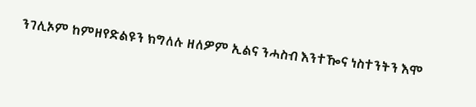ንገሊኦም ከምዘየድልዩን ክግለሉ ዘለዎም ኢልና ንሓስብ እንተዀና ነስተንትን እሞ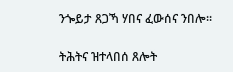ንጐይታ ጸጋኻ ሃበና ፈውሰና ንበሎ።

ትሕትና ዝተላበሰ ጸሎት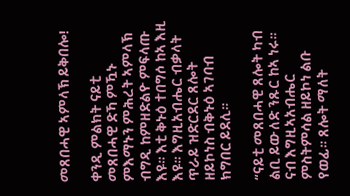መጸበሓዊ ኣምላኽ ይቅበሎ!

ቀንዲ ምልክት ናይቲ መጸበሓዊ ድኻ ምዃኑ ምእማኑን ምሕረት ኣምላኽ ብግዲ ከምዘድልዮ ምፍላጡ እዩ። እቲ ቅኑዕ ተበግሶ ከኣ እዚ እዩ። እግዚአብሔር ብቃላት ጥራይ ዝድርደር ጸሎት ዘይኮነስ ብቅኑዕ ኣገባብ ክግበር ይደሊ።

“ናይቲ መጸበሓዊ ጸሎት ካብ ልቢ ይውለድ ንጹር ከኣ ነሩ። ናብ እግዚኣአብሔር ምስትምሳል ዘይኮነ ልቡ የወፊ። ጸሎት ማለት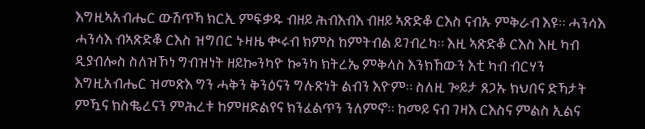እግዚኣአብሔር ውሽጥኻ ክርኢ ምፍቃዱ ብዘይ ሕብእብእ ብዘይ ኣጽድቆ ርእስ ናብኡ ምቅራብ እዩ። ሓንሳእ ሓንሳእ ብኣጽድቆ ርእስ ዝግበር ኑዛዜ ቊሩብ ክምስ ከምትብል ይገብረካ። እዚ ኣጽድቆ ርእስ እዚ ካብ ዲያብሎስ ስለዝኾነ ግብዝነት ዘይኰንካዮ ኰንካ ክትረኤ ምቅላስ እንክኸውን እቲ ካብ ብርሃን እግዚአብሔር ዝመጽእ ግን ሓቅን ቅንዕናን ግሉጽነት ልብን እዮም። ስለዚ ጐይታ ጸጋኡ ክህበና ድኻታት ምዃና ክስቈረናን ምሕረቱ ከምዘድልየና ክንፈልጥን ንለምኖ። ከመይ ናብ ገዛእ ርእስና ምልስ ኢልና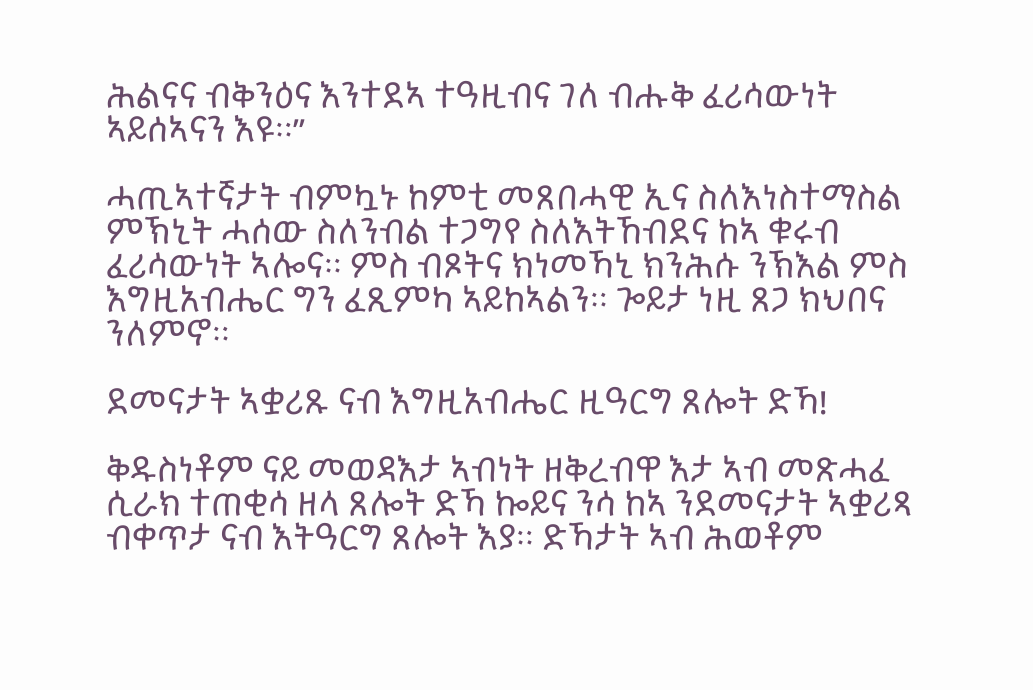ሕልናና ብቅንዕና እንተደኣ ተዓዚብና ገለ ብሑቅ ፈሪሳውነት ኣይሰኣናን እዩ።”

ሓጢኣተኛታት ብምኳኑ ከምቲ መጸበሓዊ ኢና ስለእነስተማስል ምኽኒት ሓሰው ስለንብል ተጋግየ ስለእትኸብደና ከኣ ቁሩብ ፈሪሳውነት ኣሎና። ምስ ብጾትና ክነመኻኒ ክንሕሱ ንኽእል ምስ እግዚአብሔር ግን ፈጺምካ ኣይከኣልን። ጐይታ ነዚ ጸጋ ክህበና ንለምኖ።

ደመናታት ኣቋሪጹ ናብ እግዚአብሔር ዚዓርግ ጸሎት ድኻ!

ቅዱስነቶም ናይ መወዳእታ ኣብነት ዘቅረብዋ እታ ኣብ መጽሓፈ ሲራክ ተጠቂሳ ዘላ ጸሎት ድኻ ኰይና ንሳ ከኣ ንደመናታት ኣቋሪጻ ብቀጥታ ናብ እትዓርግ ጸሎት እያ። ድኻታት ኣብ ሕወቶም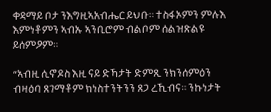ቀዳማይ ቦታ ንእግዚኣአብሔር ይህቡ። ተስፋኦምን ምሉእ እምነቶምን ኣብኡ ኣንቢሮም ብልቦም ሰልዝጽልዩ ይሰምዖም።

“ኣብዚ ሲኖዶስ እዚ ናይ ድኻታት ድምጺ ንክንሰምዕን ብዛዕባ ጸገማቶም ክነስተንትንን ጸጋ ረኺብና። ንኩነታት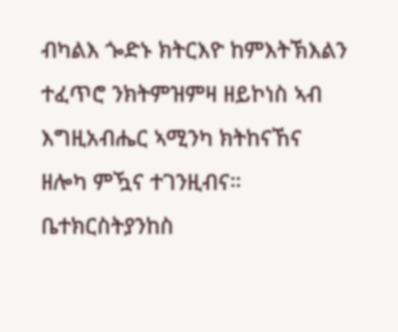ብካልእ ጐድኑ ክትርእዮ ከምእትኽእልን ተፈጥሮ ንክትምዝምዛ ዘይኮነስ ኣብ እግዚአብሔር ኣሚንካ ክትከናኸና ዘሎካ ምዃና ተገንዚብና። ቤተክርስትያንከስ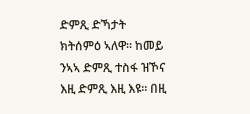ድምጺ ድኻታት ክትሰምዕ ኣለዋ። ከመይ ንኣኣ ድምጺ ተስፋ ዝኾና እዚ ድምጺ እዚ እዩ። በዚ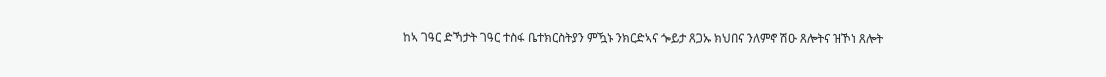ከኣ ገዓር ድኻታት ገዓር ተስፋ ቤተክርስትያን ምዃኑ ንክርድኣና ጐይታ ጸጋኡ ክህበና ንለምኖ ሽዑ ጸሎትና ዝኾነ ጸሎት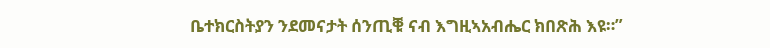ቤተክርስትያን ንደመናታት ሰንጢቑ ናብ እግዚኣአብሔር ክበጽሕ እዩ።”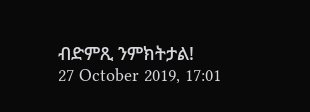ብድምጺ ንምክትታል!
27 October 2019, 17:01